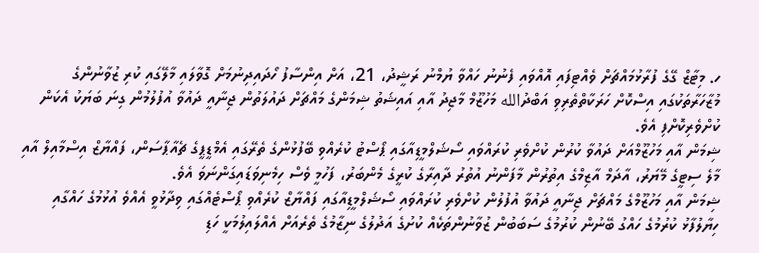ހ. މިޓާޒް ގޭގެ ފުރާޅުމައްޗަށް ވެއްޓިފައި އޮއްވައި ފެނުނު ހައްވާ ޔުމްނު ރަޝީދު، 21، އަށް އިންސާފު ހޯދައިދިނުމަށް ގޮވާލައި މާލޭގައި ކުރި ޒުވާނުންގެ މުޒާހަރާތަކުގައި އިސްކޮށް ހަރަކާތްތެރިވި އަބްދުالله މަހުޒޫމް މާޖިދު އާއި އައިޝަތު ޝިމަންގެ މައްޗަށް ދައުލަތުން ޖިނާއީ ދައުވާ އުފުލުމުން ގިނަ ބަޔަކު އެކަން ކުށްވެރިކޮށްފި އެވެ.
ޝިމަން އާއި މަހުޒޫމްއަށް ދައުވާ ކުރުން ކުށްވެރި ކުރައްވައި ސޯޝަލްމީޑިއާގައި ޕޯސްޓު ކުރެއްވި ބޭފުޅުންގެ ތެރޭގައި އެމްޑީޕީގެ ޗެއާޕާސަން، ފައްޔާޒް އިސްމާއިލް އާއި މާލެ ސިޓީގެ މޭޔަރު، އާދަމް އާޒިމްގެ އިތުރުން މާފަންނު އުތުރު ދާއިރާގެ ކުރީގެ މެންބަރު، ފަހުމީ ވެސް ހިމެނިވަޑައިގަންނަވަ އެވެ.
ޝިމަން އާއި މަހުޒޫމްގެ މައްޗަށް ޖިނާއީ ދައުވާ އުފުލުން ކުށްވެރި ކުރައްވައި ސޯޝަލްމީޑިއާގައި ފައްޔާޒް ކުރެއްވި ޕޯސްޓެއްގައި ވިދާޅުވީ އެއްވެ އުޅުމުގެ ހައްގާއި ހިޔާލުފާޅު ކުރުމުގެ ހައްގު ބޭނުން ކުރުމުގެ ސަބަބުން ޒުވާނުންތަކެއް ކުށުގެ އަދުލުގެ ނިޒާމުގެ ތެރެއަށް އެއްލައިލުމަކީ ހަޑި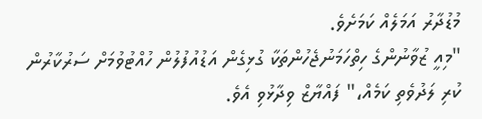މުޑުދާރު އަމަލެއް ކަމަށެވެ.
"މިއީ ޒުވާނުންގެ ހިތްހަމަނުޖެހުންތަކާ ގުޅިގެން އަޑުއުފުލުން ހުއްޓުވުމަށް ސަރުކާރުން ކުރި ލަދުވެތި ކަމެއް،" ފައްޔާޒް ވިދާޅުވި އެވެ.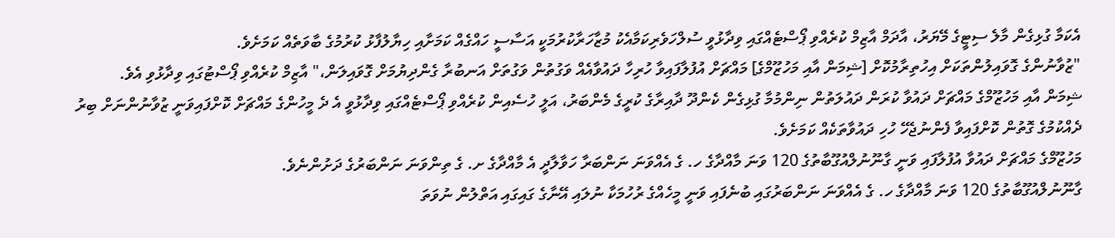އެކަމާ ގުޅިގެން މާލެ ސިޓީގެ މޭޔަރު، އާދަމް އާޒިމް ކުރެއްވި ޕޯސްޓެއްގައި ވިދާޅުވީ ސުލްހަވެރިކަމާއެކު މުޒާހަރާކުރުމަކީ އަސާސީ ހައްގެއް ކަމަށާއި ހިޔާލުފާޅު ކުރުމުގެ ބާވަތެއް ކަމަށެވެ.
"ޒުވާނުންގެ ގޮވައިލުންތަކަށް އިހުތިރާމުކޮށް [ޝިމަން އާއި މަހުޒޫމްގެ] މައްޗަށް އުފުލާފައިވާ ހުރިހާ ދައުވާއެއް ވަގުތުން ވަގުތަށް އަނބުރާ ގެންދިޔުމަށް ގޮވައިލަން،" އާޒިމް ކުރެއްވި ޕޯސްޓުގައި ވިދާޅުވި އެވެ.
ޝިމަން އާއި މަހުޒޫމްގެ މައްޗަށް ދައުވާ ކުރަން ދައުލަތުން ނިންމުމާ ގުޅިގެން ކެންދޫ ދާއިރާގެ ކުރީގެ މެންބަރު، އަލީ ހުސެއިން ކުރެއްވި ޕޯސްޓެއްގައި ވިދާޅުވީ އެ ދެ މީހުންގެ މައްޗަށް ކޮށްފައިވަނީ ޒުވާނުންނަށް ބިރު ދެއްކުމުގެ ގޮތުން ކޮށްފައިވާ ފެންނުޖެހޭ ހުހި ދައުވާތަކެއް ކަމަށެވެ.
މަހުޒޫމްގެ މައްޗަށް ދައުވާ އުފުލާފައި ވަނީ ގާނޫނުލްއުގޫބާތުގެ 120 ވަނަ މާއްދާގެ ހ. ގެ އެއްވަނަ ނަންބަރާ ހަވާލާދީ އެ މާއްދާގެ ށ. ގެ ތިންވަނަ ނަންބަރުގެ ދަށުންނެވެ.
ގާނޫނުލްއުގޫބާތުގެ 120 ވަނަ މާއްދާގެ ހ. ގެ އެއްވަނަ ނަންބަރުގައި ބުނެފައި ވަނީ މީހެއްގެ ރުހުމަކާ ނުލައި އޭނާގެ ގައިގައި އަތްލުން ނުވަތަ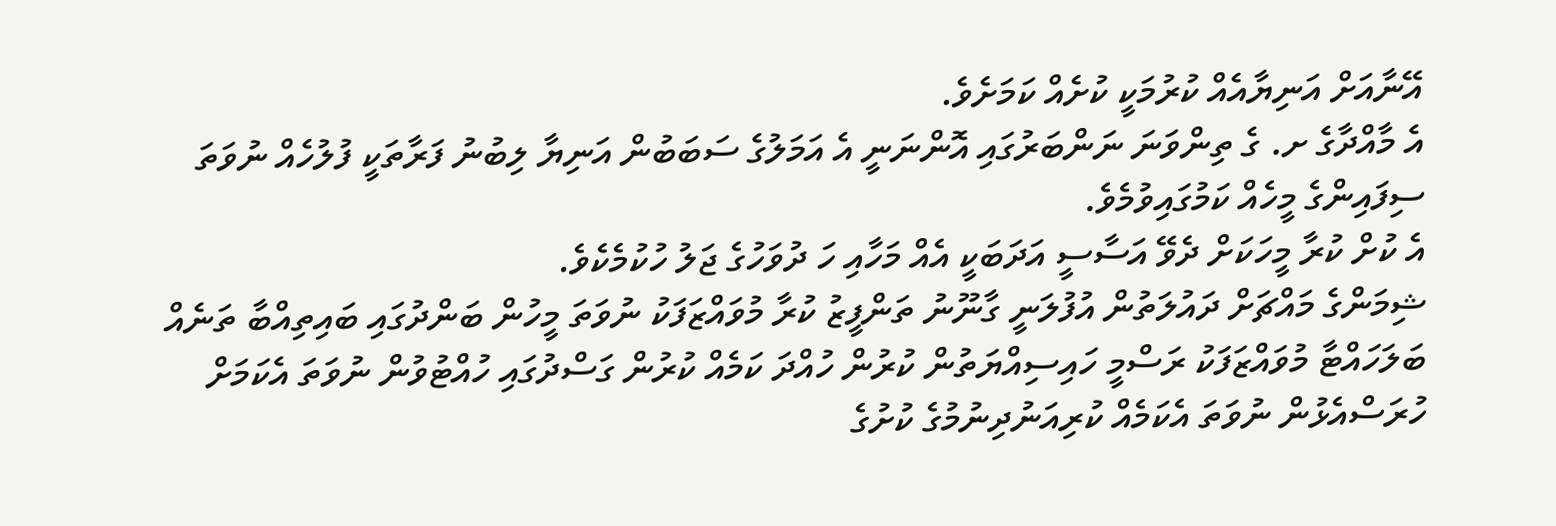އޭނާއަށް އަނިޔާއެއް ކުރުމަކީ ކުށެއް ކަމަށެވެ.
އެ މާއްދާގެ ށ. ގެ ތިންވަނަ ނަންބަރުގައި އޮންނަނީ އެ އަމަލުގެ ސަބަބުން އަނިޔާ ލިބުނު ފަރާތަކީ ފުލުހެއް ނުވަތަ ސިފައިންގެ މީހެއް ކަމުގައިވުމެވެ.
އެ ކުށް ކުރާ މީހަކަށް ދެވޭ އަސާސީ އަދަބަކީ އެއް މަހާއި ހަ ދުވަހުގެ ޖަލު ހުކުމެކެވެ.
ޝިމަންގެ މައްޗަށް ދައުލަތުން އުފުލަނީ ގާނޫނު ތަންފީޒު ކުރާ މުވައްޒަފަކު ނުވަތަ މީހުން ބަންދުގައި ބައިތިއްބާ ތަނެއް ބަލަހައްޓާ މުވައްޒަފަކު ރަސްމީ ހައިސިއްޔަތުން ކުރުން ހުއްދަ ކަމެއް ކުރުން ގަސްދުގައި ހުއްޓުވުން ނުވަތަ އެކަމަށް ހުރަސްއެޅުން ނުވަތަ އެކަމެއް ކުރިއަނުދިނުމުގެ ކުށުގެ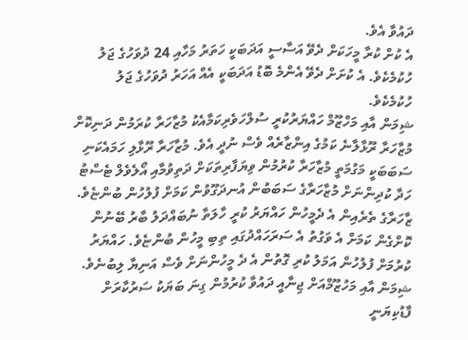ދައުވާ އެވެ.
އެ ކުށް ކުރާ މީހަކަށް ދެވޭ އަސާސީ އަދަބަކީ ހަތަރު މަހާއި 24 ދުވަހުގެ ޖަލު ހުކުމެކެވެ. އެ ކުށަށް ދެވޭ އެންމެ ބޮޑު އަދަބަކީ އެއް އަހަރު ދުވަހުގެ ޖަލު ހުކުމެކެވެ.
ޝިމަން އާއި މަހްޒޫމް ހައްޔަރުކުރީ ސުލްހަވެރިކަމާއެކު މުޒާހަރާ ކުރަމުން ދަނިކޮށް މުޒާހަރާ ރޫޅާލާނެ ކަމުގެ އިންޒާރެއް ވެސް ނުދީ އެވެ. މުޒާހަރާ ރޫޅާލި ހަމައެކަނި ސަބަބަކީ މަގުމަތީ މުޒާހަރާ ކުރުމުން ވިޔަފާރިތަކަށް ދަތިވުމާއި އޯލެވެލް ޓެސްޓު ހަދާ ކުދިންނަށް މުޒާހަރާގެ ސަބަބުން އުނދަގޫވުން ކަމަށް ފުލުހުން ބުންޏެވެ.
ޒާހަރާގެ ތެރެއިން އެ ދެމީހުން ހައްޔަރު ކުރީ ހާލަތާ ނުބައްދަލު ބާރު ބޭނުން ކޮށްގެން ކަމަށް އެ ވަގުތު އެ ސަރަހައްދުގައި ތިބި މީހުން ބުންޏެވެ. ހައްޔަރު ކުރުމަށް ފުލުހުން އަމަލު ކުރި ގޮތުން އެ ދެ މީހުންނަށް ވެސް އަނިޔާ ލިބުނެވެ.
ޝިމަން އާއި މަހުޒޫމްއަށް ޖިނާއީ ދައުވާ ކުރުމުން ގިނަ ބަޔަކު ސަރުކާރަށް ފާޑުކިޔަނީ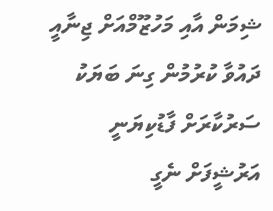ޝިމަން އާއި މަހުޒޫމްއަށް ޖިނާއީ ދައުވާ ކުރުމުން ގިނަ ބަޔަކު ސަރުކާރަށް ފާޑުކިޔަނީ
އަރުޝީފަށް ނެގީ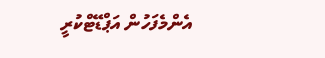އެންމެފަހުން އަޕްޑޭޓްކުރީ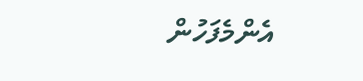އެންމެފަހުން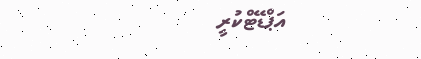އަޕްޑޭޓްކުރީ